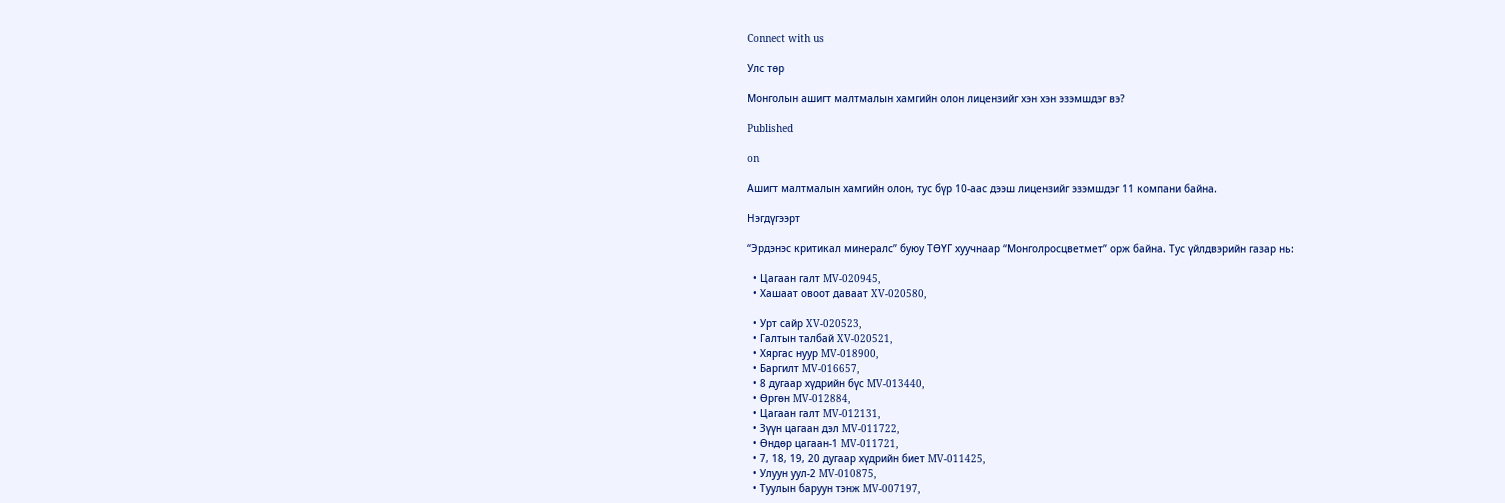Connect with us

Улс төр

Монголын ашигт малтмалын хамгийн олон лицензийг хэн хэн эзэмшдэг вэ?

Published

on

Ашигт малтмалын хамгийн олон, тус бүр 10-аас дээш лицензийг эзэмшдэг 11 компани байна.

Нэгдүгээрт

“Эрдэнэс критикал минералс” буюу ТӨҮГ хуучнаар “Монголросцветмет” орж байна. Тус үйлдвэрийн газар нь:

  • Цагаан галт MV-020945,
  • Хашаат овоот даваат XV-020580,

  • Урт сайр XV-020523,
  • Галтын талбай XV-020521,
  • Хяргас нуур MV-018900,
  • Баргилт MV-016657,
  • 8 дугаар хүдрийн бүс MV-013440,
  • Өргөн MV-012884,
  • Цагаан галт MV-012131,
  • Зүүн цагаан дэл MV-011722,
  • Өндөр цагаан-1 MV-011721,
  • 7, 18, 19, 20 дугаар хүдрийн биет MV-011425,
  • Улуун уул-2 MV-010875,
  • Туулын баруун тэнж MV-007197,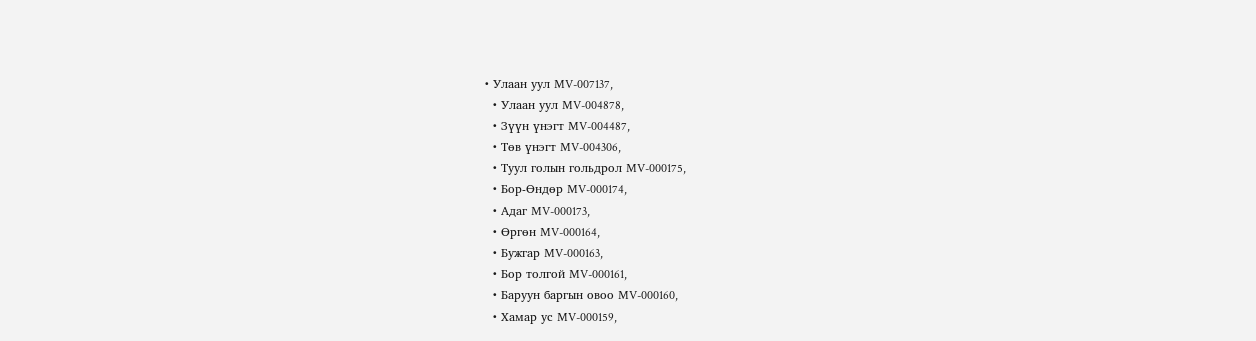• Улаан уул MV-007137,
  • Улаан уул MV-004878,
  • Зүүн үнэгт MV-004487,
  • Төв үнэгт MV-004306,
  • Туул голын гольдрол MV-000175,
  • Бор-Өндөр MV-000174,
  • Адаг MV-000173,
  • Өргөн MV-000164,
  • Бужгар MV-000163,
  • Бор толгой MV-000161,
  • Баруун баргын овоо MV-000160,
  • Хамар ус MV-000159,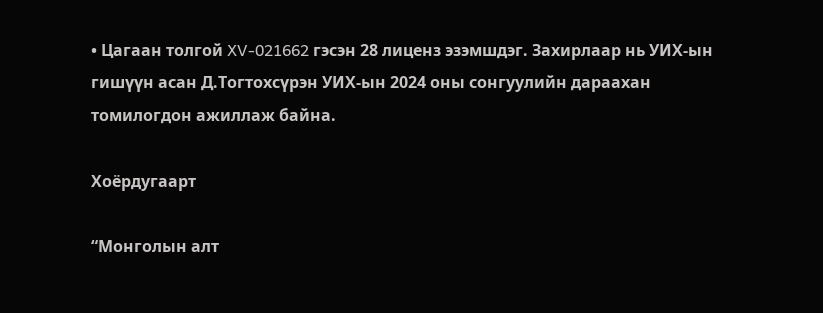• Цагаан толгой XV-021662 гэсэн 28 лиценз эзэмшдэг. Захирлаар нь УИХ-ын гишүүн асан Д.Тогтохсүрэн УИХ-ын 2024 оны сонгуулийн дараахан томилогдон ажиллаж байна.

Хоёрдугаарт

“Монголын алт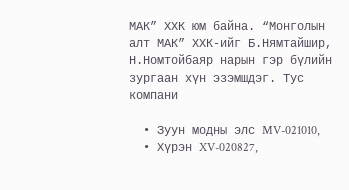МАК” ХХК юм байна. “Монголын алт МАК” ХХК-ийг Б.Нямтайшир, Н.Номтойбаяр нарын гэр бүлийн зургаан хүн эзэмшдэг. Тус компани

  • Зуун модны элс MV-021010,
  • Хүрэн XV-020827,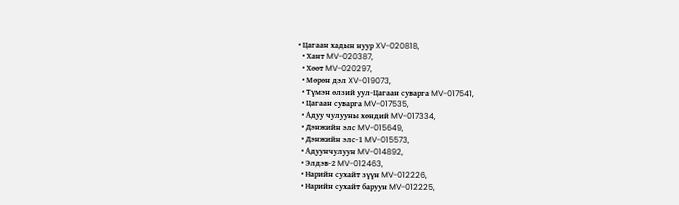• Цагаан хадын нуур XV-020818,
  • Хант MV-020387,
  • Хөөт MV-020297,
  • Мөрөн дэл XV-019073,
  • Түмэн өлзий уул-Цагаан суварга MV-017541,
  • Цагаан суварга MV-017535,
  • Адуу чулууны хөндий MV-017334,
  • Дэнжийн элс MV-015649,
  • Дэнжийн элс-1 MV-015573,
  • Адуунчулуун MV-014892,
  • Элдэв-2 MV-012463,
  • Нарийн сухайт зүүн MV-012226,
  • Нарийн сухайт баруун MV-012225,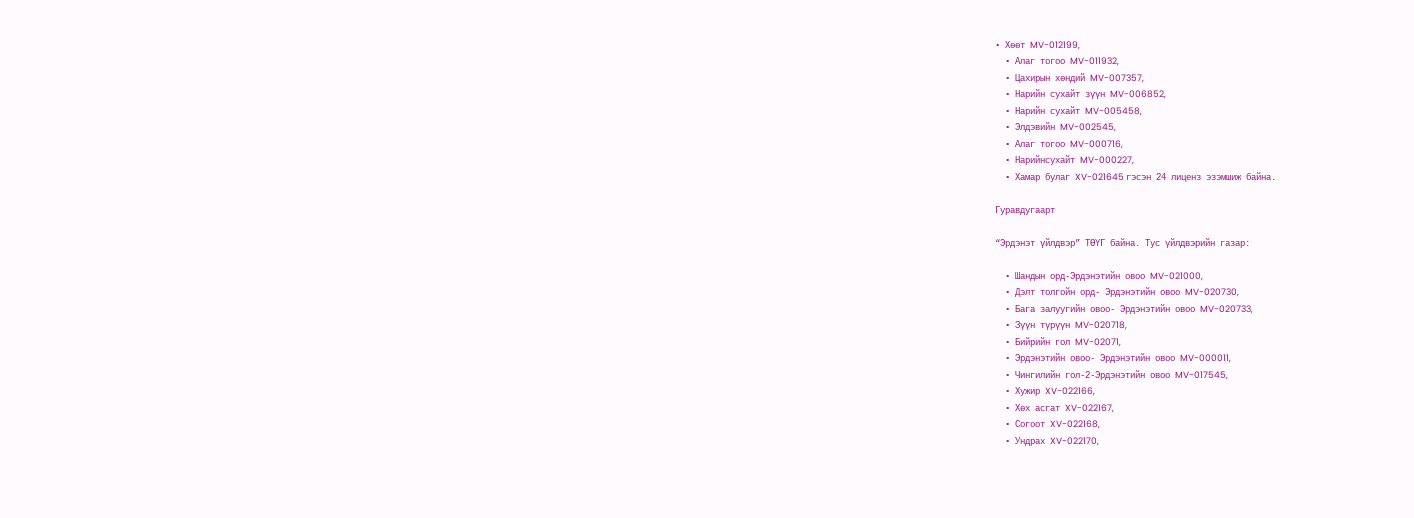• Хөөт MV-012199,
  • Алаг тогоо MV-011932,
  • Цахирын хөндий MV-007357,
  • Нарийн сухайт зүүн MV-006852,
  • Нарийн сухайт MV-005458,
  • Элдэвийн MV-002545,
  • Алаг тогоо MV-000716,
  • Нарийнсухайт MV-000227,
  • Хамар булаг XV-021645 гэсэн 24 лиценз эзэмшиж байна.

Гуравдугаарт

“Эрдэнэт үйлдвэр” ТӨҮГ байна. Тус үйлдвэрийн газар:

  • Шандын орд-Эрдэнэтийн овоо MV-021000,
  • Дэлт толгойн орд- Эрдэнэтийн овоо MV-020730,
  • Бага залуугийн овоо- Эрдэнэтийн овоо MV-020733,
  • Зүүн түрүүн MV-020718,
  • Бийрийн гол MV-02071,
  • Эрдэнэтийн овоо- Эрдэнэтийн овоо MV-000011,
  • Чингилийн гол-2-Эрдэнэтийн овоо MV-017545,
  • Хужир XV-022166,
  • Хөх асгат XV-022167,
  • Согоот XV-022168,
  • Ундрах XV-022170,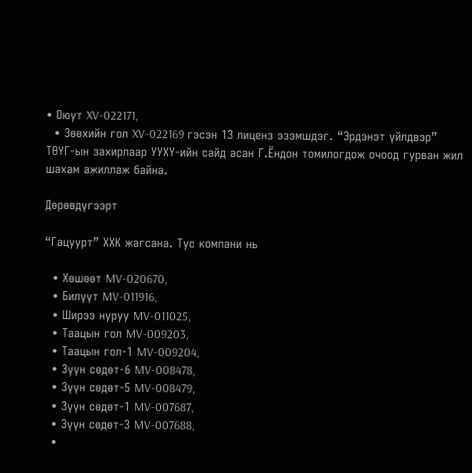• Оюут XV-022171,
  • Зөөхийн гол XV-022169 гэсэн 13 лиценз эзэмшдэг. “Эрдэнэт үйлдвэр” ТӨҮГ-ын захирлаар УУХҮ-ийн сайд асан Г.Ёндон томилогдож очоод гурван жил шахам ажиллаж байна.

Дөрөвдүгээрт

“Гацуурт” ХХК жагсана. Тус компани нь

  • Хөшөөт MV-020670,
  • Билүүт MV-011916,
  • Ширээ нуруу MV-011025,
  • Таацын гол MV-009203,
  • Таацын гол-1 MV-009204,
  • Зүүн сөдөт-6 MV-008478,
  • Зүүн сөдөт-5 MV-008479,
  • Зүүн сөдөт-1 MV-007687,
  • Зүүн сөдөт-3 MV-007688,
  •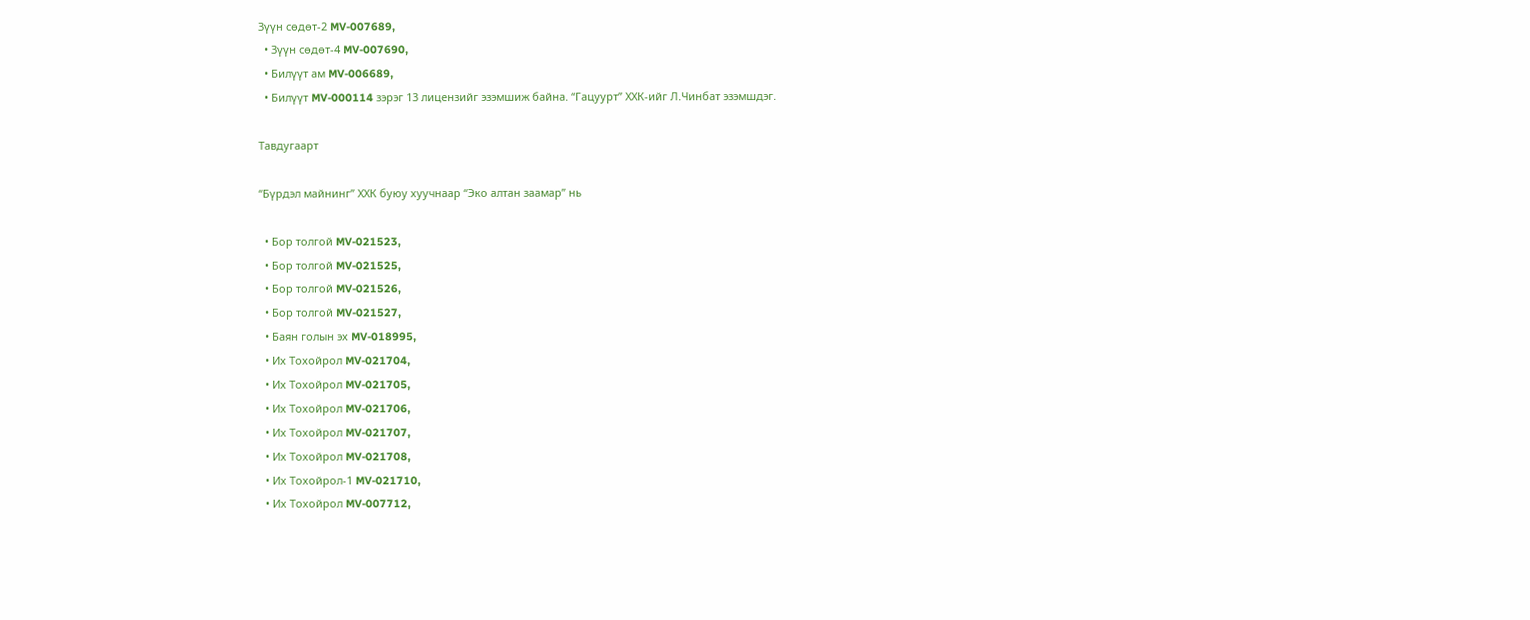Зүүн сөдөт-2 MV-007689,
  • Зүүн сөдөт-4 MV-007690,
  • Билүүт ам MV-006689,
  • Билүүт MV-000114 зэрэг 13 лицензийг эзэмшиж байна. “Гацуурт” ХХК-ийг Л.Чинбат эзэмшдэг.

Тавдугаарт

“Бүрдэл майнинг” ХХК буюу хуучнаар “Эко алтан заамар” нь

  • Бор толгой MV-021523,
  • Бор толгой MV-021525,
  • Бор толгой MV-021526,
  • Бор толгой MV-021527,
  • Баян голын эх MV-018995,
  • Их Тохойрол MV-021704,
  • Их Тохойрол MV-021705,
  • Их Тохойрол MV-021706,
  • Их Тохойрол MV-021707,
  • Их Тохойрол MV-021708,
  • Их Тохойрол-1 MV-021710,
  • Их Тохойрол MV-007712,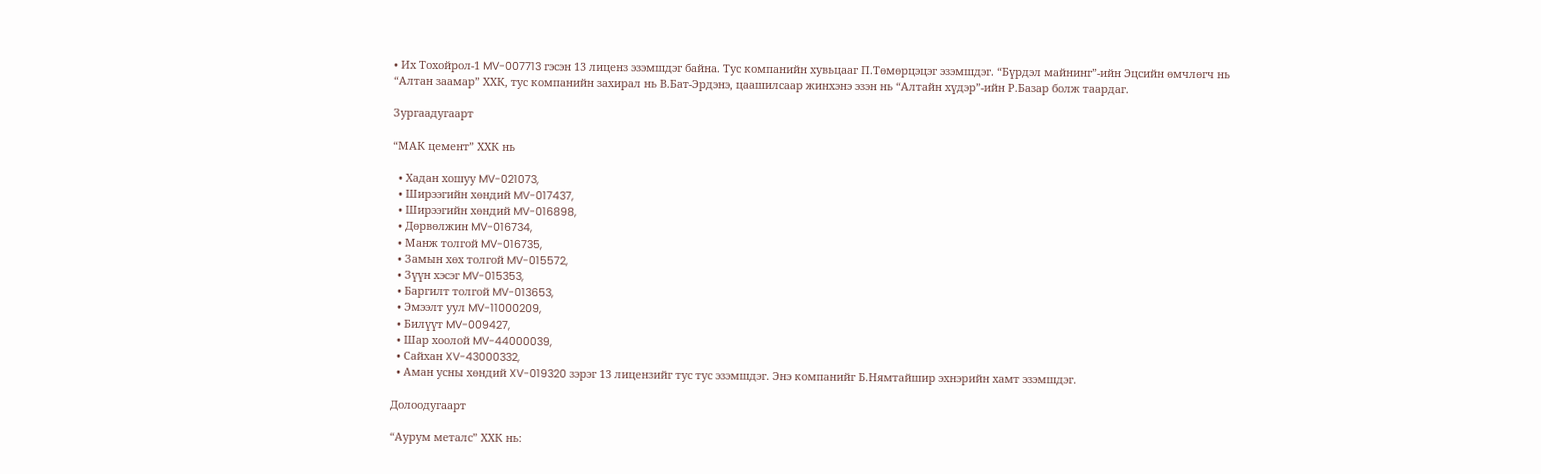• Их Тохойрол-1 MV-007713 гэсэн 13 лиценз эзэмшдэг байна. Тус компанийн хувьцааг П.Төмөрцэцэг эзэмшдэг. “Бүрдэл майнинг”-ийн Эцсийн өмчлөгч нь “Алтан заамар” ХХК, тус компанийн захирал нь В.Бат-Эрдэнэ, цаашилсаар жинхэнэ эзэн нь “Алтайн хүдэр”-ийн Р.Базар болж таардаг.

Зургаадугаарт

“МАК цемент” ХХК нь

  • Хадан хошуу MV-021073,
  • Ширээгийн хөндий MV-017437,
  • Ширээгийн хөндий MV-016898,
  • Дөрвөлжин MV-016734,
  • Манж толгой MV-016735,
  • Замын хөх толгой MV-015572,
  • Зүүн хэсэг MV-015353,
  • Баргилт толгой MV-013653,
  • Эмээлт уул MV-11000209,
  • Билүүт MV-009427,
  • Шар хоолой MV-44000039,
  • Сайхан XV-43000332,
  • Аман усны хөндий XV-019320 зэрэг 13 лицензийг тус тус эзэмшдэг. Энэ компанийг Б.Нямтайшир эхнэрийн хамт эзэмшдэг.

Долоодугаарт

“Аурум металс” ХХК нь: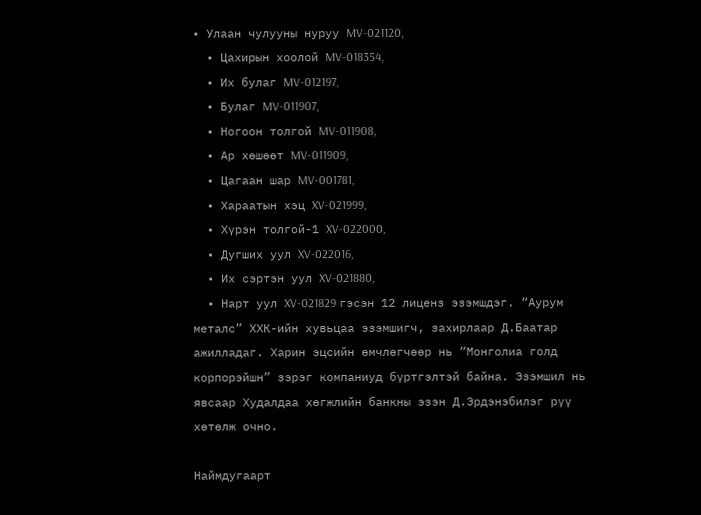• Улаан чулууны нуруу MV-021120,
  • Цахирын хоолой MV-018354,
  • Их булаг MV-012197,
  • Булаг MV-011907,
  • Ногоон толгой MV-011908,
  • Ар хөшөөт MV-011909,
  • Цагаан шар MV-001781,
  • Хараатын хэц XV-021999,
  • Хүрэн толгой-1 XV-022000,
  • Дугших уул XV-022016,
  • Их сэртэн уул XV-021880,
  • Нарт уул XV-021829 гэсэн 12 лиценз эзэмшдэг. “Аурум металс” ХХК-ийн хувьцаа эзэмшигч, захирлаар Д.Баатар ажилладаг. Харин эцсийн өмчлөгчөөр нь “Монголиа голд корпорэйшн” зэрэг компаниуд бүртгэлтэй байна. Эзэмшил нь явсаар Худалдаа хөгжлийн банкны эзэн Д.Эрдэнэбилэг рүү хөтөлж очно.

Наймдугаарт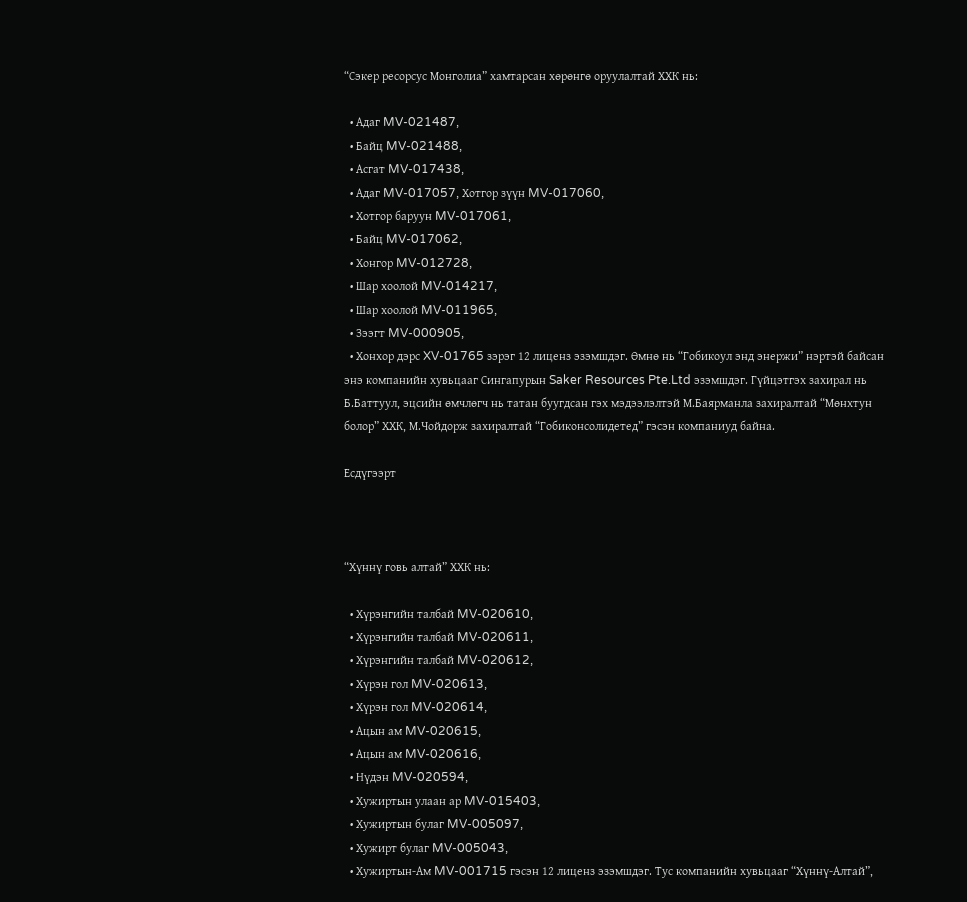“Сэкер ресорсус Монголиа” хамтарсан хөрөнгө оруулалтай ХХК нь:

  • Адаг MV-021487,
  • Байц MV-021488,
  • Асгат MV-017438,
  • Адаг MV-017057, Хотгор зүүн MV-017060,
  • Хотгор баруун MV-017061,
  • Байц MV-017062,
  • Хонгор MV-012728,
  • Шар хоолой MV-014217,
  • Шар хоолой MV-011965,
  • Зээгт MV-000905,
  • Хонхор дэрс XV-01765 зэрэг 12 лиценз эзэмшдэг. Өмнө нь “Гобикоул энд энержи” нэртэй байсан энэ компанийн хувьцааг Сингапурын Saker Resources Pte.Ltd эзэмшдэг. Гүйцэтгэх захирал нь Б.Баттуул, эцсийн өмчлөгч нь татан буугдсан гэх мэдээлэлтэй М.Баярманла захиралтай “Мөнхтун болор” ХХК, М.Чойдорж захиралтай “Гобиконсолидетед” гэсэн компаниуд байна.

Есдүгээрт



“Хүннү говь алтай” ХХК нь:

  • Хүрэнгийн талбай MV-020610,
  • Хүрэнгийн талбай MV-020611,
  • Хүрэнгийн талбай MV-020612,
  • Хүрэн гол MV-020613,
  • Хүрэн гол MV-020614,
  • Ацын ам MV-020615,
  • Ацын ам MV-020616,
  • Нүдэн MV-020594,
  • Хужиртын улаан ар MV-015403,
  • Хужиртын булаг MV-005097,
  • Хужирт булаг MV-005043,
  • Хужиртын-Ам MV-001715 гэсэн 12 лиценз эзэмшдэг. Тус компанийн хувьцааг “Хүннү-Алтай”,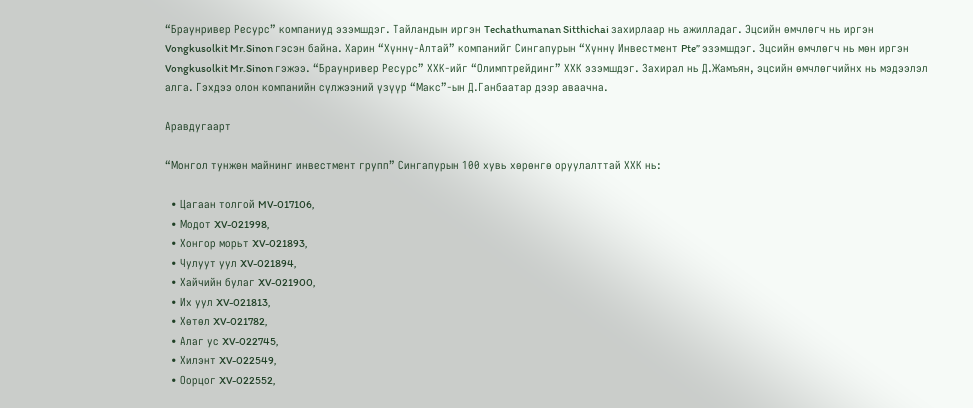“Браунривер Ресурс” компаниуд эзэмшдэг. Тайландын иргэн Techathumanan Sitthichai захирлаар нь ажилладаг. Эцсийн өмчлөгч нь иргэн Vongkusolkit Mr.Sinon гэсэн байна. Харин “Хүннү-Алтай” компанийг Сингапурын “Хүннү Инвестмент Pte” эзэмшдэг. Эцсийн өмчлөгч нь мөн иргэн Vongkusolkit Mr.Sinon гэжээ. “Браунривер Ресурс” ХХК-ийг “Олимптрейдинг” ХХК эзэмшдэг. Захирал нь Д.Жамъян, эцсийн өмчлөгчийнх нь мэдээлэл алга. Гэхдээ олон компанийн сүлжээний үзүүр “Макс”-ын Д.Ганбаатар дээр аваачна.

Аравдугаарт

“Монгол тунжөн майнинг инвестмент групп” Сингапурын 100 хувь хөрөнгө оруулалттай ХХК нь:

  • Цагаан толгой MV-017106,
  • Модот XV-021998,
  • Хонгор морьт XV-021893,
  • Чулуут уул XV-021894,
  • Хайчийн булаг XV-021900,
  • Их уул XV-021813,
  • Хөтөл XV-021782,
  • Алаг ус XV-022745,
  • Хилэнт XV-022549,
  • Оорцог XV-022552,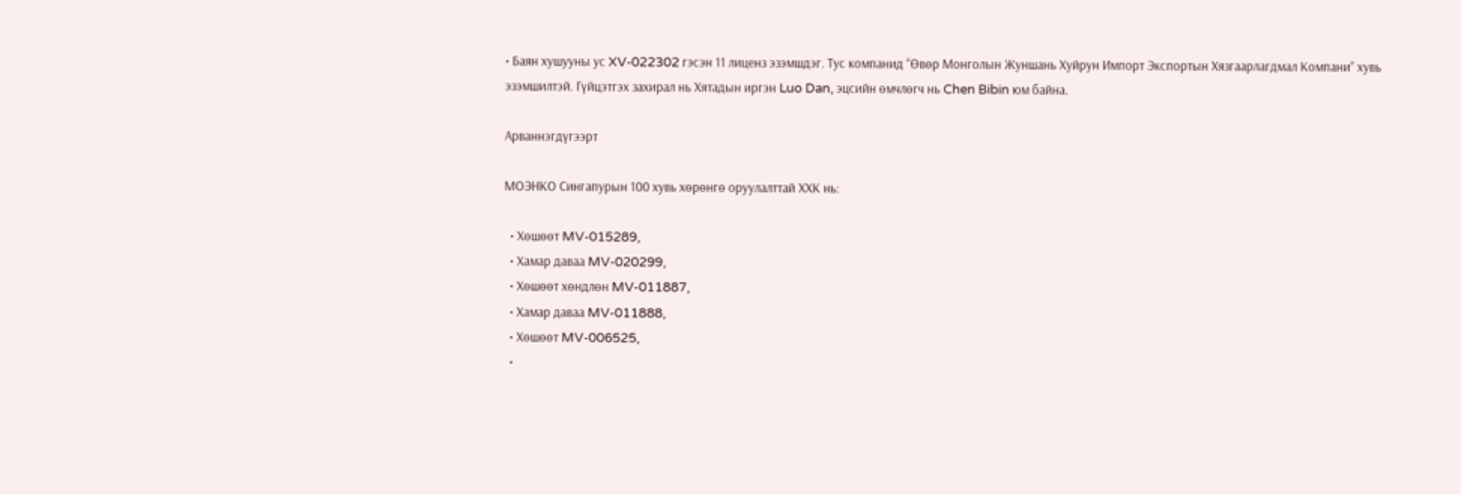• Баян хушууны ус XV-022302 гэсэн 11 лиценз эзэмшдэг. Тус компанид “Өвөр Монголын Жуншань Хуйрун Импорт Экспортын Хязгаарлагдмал Компани” хувь эзэмшилтэй. Гүйцэтгэх захирал нь Хятадын иргэн Luo Dan, эцсийн өмчлөгч нь Chen Bibin юм байна.

Арваннэгдүгээрт

МОЭНКО Сингапурын 100 хувь хөрөнгө оруулалттай ХХК нь:

  • Хөшөөт MV-015289,
  • Хамар даваа MV-020299,
  • Хөшөөт хөндлөн MV-011887,
  • Хамар даваа MV-011888,
  • Хөшөөт MV-006525,
  •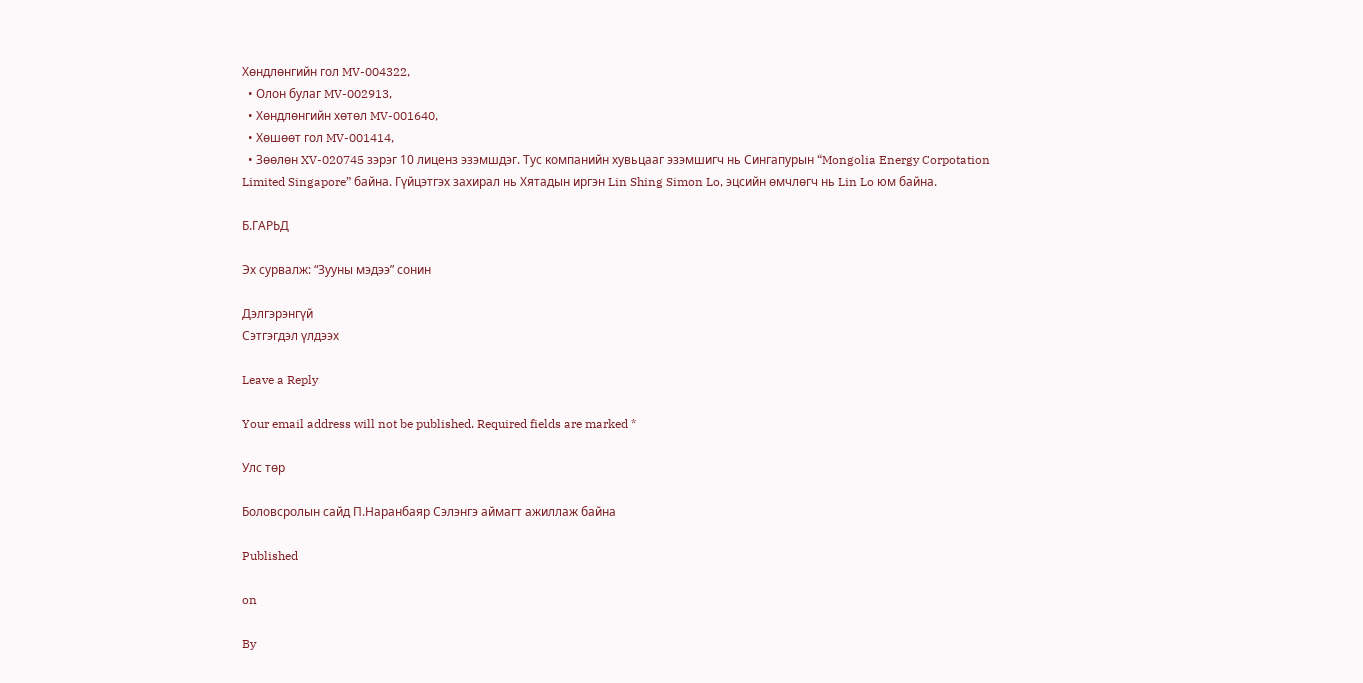Хөндлөнгийн гол MV-004322,
  • Олон булаг MV-002913,
  • Хөндлөнгийн хөтөл MV-001640,
  • Хөшөөт гол MV-001414,
  • Зөөлөн XV-020745 зэрэг 10 лиценз эзэмшдэг. Тус компанийн хувьцааг эзэмшигч нь Сингапурын “Mongolia Energy Corpotation Limited Singapore” байна. Гүйцэтгэх захирал нь Хятадын иргэн Lin Shing Simon Lo, эцсийн өмчлөгч нь Lin Lo юм байна.

Б.ГАРЬД

Эх сурвалж: “Зууны мэдээ” сонин

Дэлгэрэнгүй
Сэтгэгдэл үлдээх

Leave a Reply

Your email address will not be published. Required fields are marked *

Улс төр

Боловсролын сайд П.Наранбаяр Сэлэнгэ аймагт ажиллаж байна

Published

on

By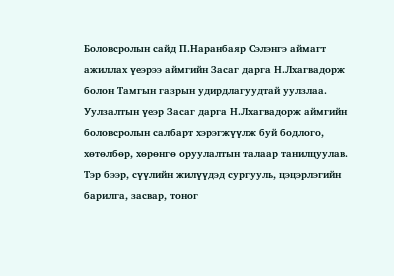Боловсролын сайд П.Наранбаяр Сэлэнгэ аймагт ажиллах үеэрээ аймгийн Засаг дарга Н.Лхагвадорж болон Тамгын газрын удирдлагуудтай уулзлаа.
Уулзалтын үеэр Засаг дарга Н.Лхагвадорж аймгийн боловсролын салбарт хэрэгжүүлж буй бодлого, хөтөлбөр, хөрөнгө оруулалтын талаар танилцуулав.
Тэр бээр, сүүлийн жилүүдэд сургууль, цэцэрлэгийн барилга, засвар, тоног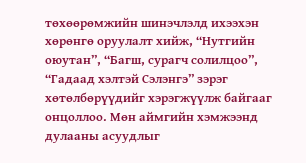төхөөрөмжийн шинэчлэлд ихээхэн хөрөнгө оруулалт хийж, “Нутгийн оюутан”, “Багш, сурагч солилцоо”, “Гадаад хэлтэй Сэлэнгэ” зэрэг хөтөлбөрүүдийг хэрэгжүүлж байгааг онцоллоо. Мөн аймгийн хэмжээнд дулааны асуудлыг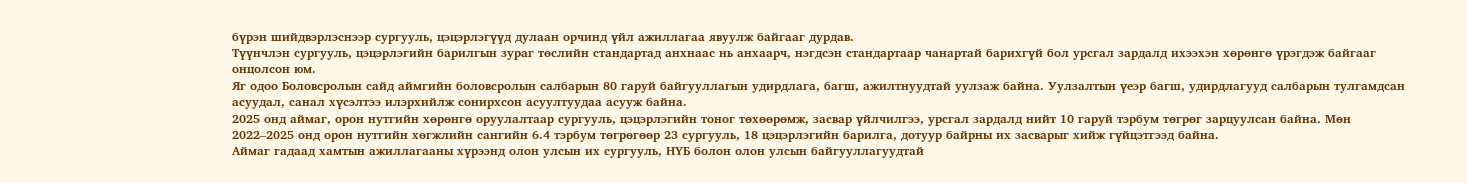бүрэн шийдвэрлэснээр сургууль, цэцэрлэгүүд дулаан орчинд үйл ажиллагаа явуулж байгааг дурдав.
Түүнчлэн сургууль, цэцэрлэгийн барилгын зураг төслийн стандартад анхнаас нь анхаарч, нэгдсэн стандартаар чанартай барихгүй бол урсгал зардалд ихээхэн хөрөнгө үрэгдэж байгааг онцолсон юм.
Яг одоо Боловсролын сайд аймгийн боловсролын салбарын 80 гаруй байгууллагын удирдлага, багш, ажилтнуудтай уулзаж байна. Уулзалтын үеэр багш, удирдлагууд салбарын тулгамдсан асуудал, санал хүсэлтээ илэрхийлж сонирхсон асуултуудаа асууж байна.
2025 онд аймаг, орон нутгийн хөрөнгө оруулалтаар сургууль, цэцэрлэгийн тоног төхөөрөмж, засвар үйлчилгээ, урсгал зардалд нийт 10 гаруй тэрбум төгрөг зарцуулсан байна. Мөн 2022–2025 онд орон нутгийн хөгжлийн сангийн 6.4 тэрбум төгрөгөөр 23 сургууль, 18 цэцэрлэгийн барилга, дотуур байрны их засварыг хийж гүйцэтгээд байна.
Аймаг гадаад хамтын ажиллагааны хүрээнд олон улсын их сургууль, НҮБ болон олон улсын байгууллагуудтай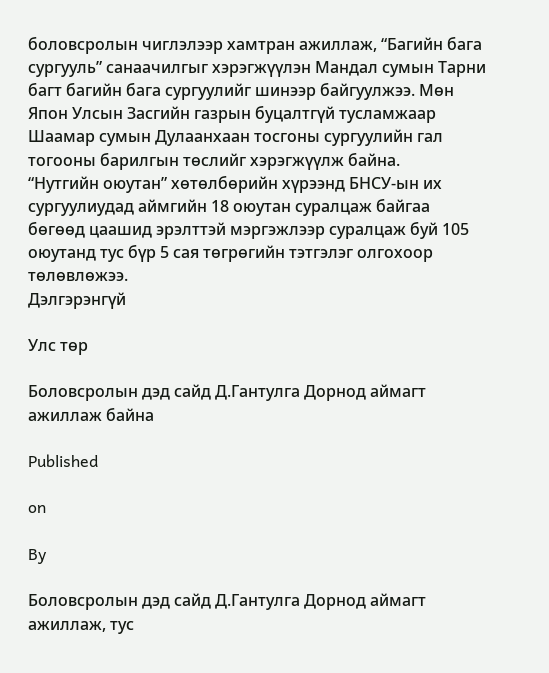боловсролын чиглэлээр хамтран ажиллаж, “Багийн бага сургууль” санаачилгыг хэрэгжүүлэн Мандал сумын Тарни багт багийн бага сургуулийг шинээр байгуулжээ. Мөн Япон Улсын Засгийн газрын буцалтгүй тусламжаар Шаамар сумын Дулаанхаан тосгоны сургуулийн гал тогооны барилгын төслийг хэрэгжүүлж байна.
“Нутгийн оюутан” хөтөлбөрийн хүрээнд БНСУ-ын их сургуулиудад аймгийн 18 оюутан суралцаж байгаа бөгөөд цаашид эрэлттэй мэргэжлээр суралцаж буй 105 оюутанд тус бүр 5 сая төгрөгийн тэтгэлэг олгохоор төлөвлөжээ.
Дэлгэрэнгүй

Улс төр

Боловсролын дэд сайд Д.Гантулга Дорнод аймагт ажиллаж байна

Published

on

By

Боловсролын дэд сайд Д.Гантулга Дорнод аймагт ажиллаж, тус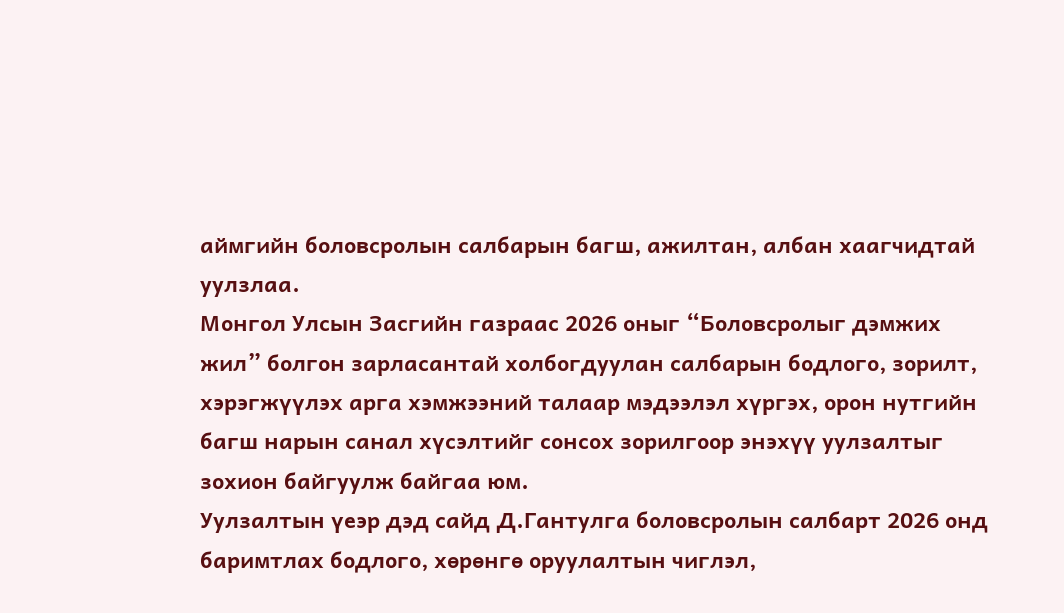аймгийн боловсролын салбарын багш, ажилтан, албан хаагчидтай уулзлаа.
Монгол Улсын Засгийн газраас 2026 оныг “Боловсролыг дэмжих жил” болгон зарласантай холбогдуулан салбарын бодлого, зорилт, хэрэгжүүлэх арга хэмжээний талаар мэдээлэл хүргэх, орон нутгийн багш нарын санал хүсэлтийг сонсох зорилгоор энэхүү уулзалтыг зохион байгуулж байгаа юм.
Уулзалтын үеэр дэд сайд Д.Гантулга боловсролын салбарт 2026 онд баримтлах бодлого, хөрөнгө оруулалтын чиглэл,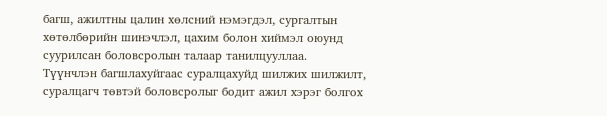багш, ажилтны цалин хөлсний нэмэгдэл, сургалтын хөтөлбөрийн шинэчлэл, цахим болон хиймэл оюунд суурилсан боловсролын талаар танилцууллаа.
Түүнчлэн багшлахуйгаас суралцахуйд шилжих шилжилт, суралцагч төвтэй боловсролыг бодит ажил хэрэг болгох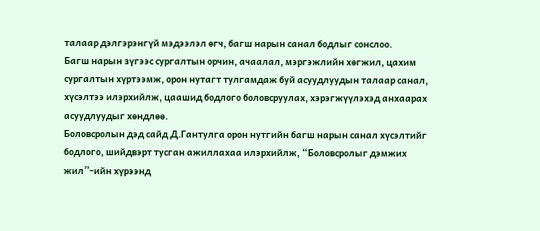талаар дэлгэрэнгүй мэдээлэл өгч, багш нарын санал бодлыг сонслоо.
Багш нарын зүгээс сургалтын орчин, ачаалал, мэргэжлийн хөгжил, цахим сургалтын хүртээмж, орон нутагт тулгамдаж буй асуудлуудын талаар санал, хүсэлтээ илэрхийлж, цаашид бодлого боловсруулах, хэрэгжүүлэхэд анхаарах асуудлуудыг хөндлөө.
Боловсролын дэд сайд Д.Гантулга орон нутгийн багш нарын санал хүсэлтийг бодлого, шийдвэрт тусган ажиллахаа илэрхийлж, “Боловсролыг дэмжих жил”-ийн хүрээнд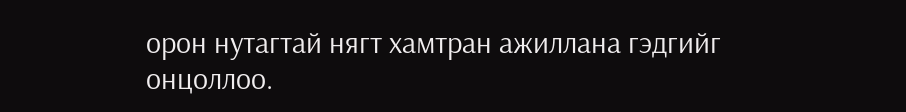орон нутагтай нягт хамтран ажиллана гэдгийг онцоллоо.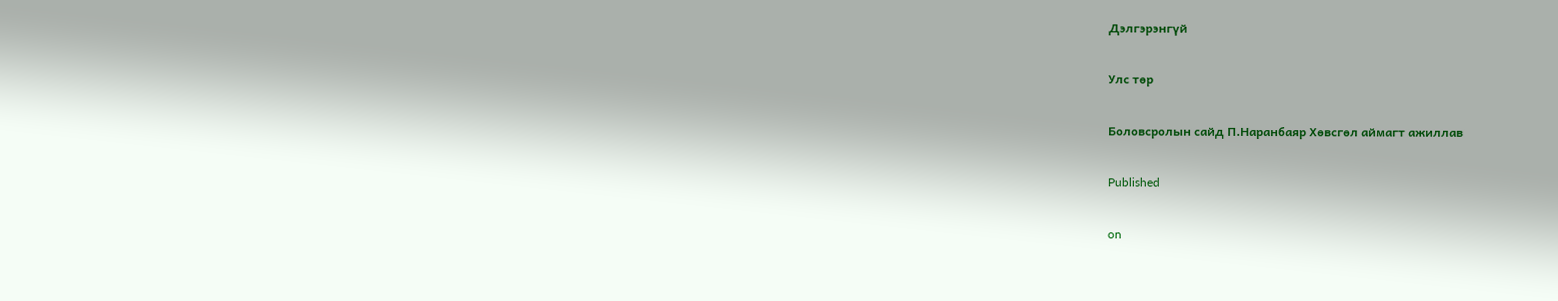Дэлгэрэнгүй

Улс төр

Боловсролын сайд П.Наранбаяр Хөвсгөл аймагт ажиллав

Published

on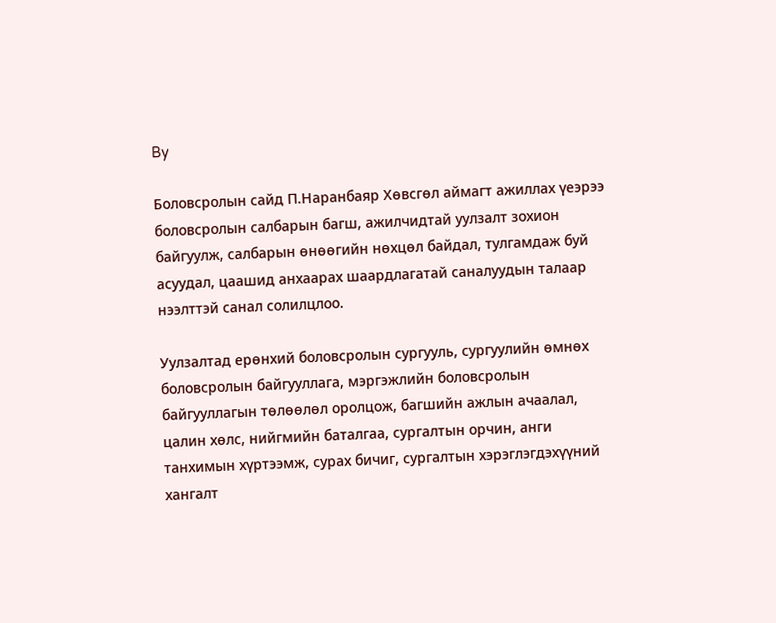By

Боловсролын сайд П.Наранбаяр Хөвсгөл аймагт ажиллах үеэрээ боловсролын салбарын багш, ажилчидтай уулзалт зохион байгуулж, салбарын өнөөгийн нөхцөл байдал, тулгамдаж буй асуудал, цаашид анхаарах шаардлагатай саналуудын талаар нээлттэй санал солилцлоо.

Уулзалтад ерөнхий боловсролын сургууль, сургуулийн өмнөх боловсролын байгууллага, мэргэжлийн боловсролын байгууллагын төлөөлөл оролцож, багшийн ажлын ачаалал, цалин хөлс, нийгмийн баталгаа, сургалтын орчин, анги танхимын хүртээмж, сурах бичиг, сургалтын хэрэглэгдэхүүний хангалт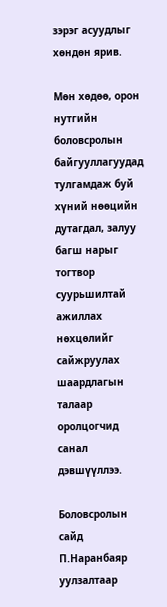зэрэг асуудлыг хөндөн ярив.

Мөн хөдөө, орон нутгийн боловсролын байгууллагуудад тулгамдаж буй хүний нөөцийн дутагдал, залуу багш нарыг тогтвор суурьшилтай ажиллах нөхцөлийг сайжруулах шаардлагын талаар оролцогчид санал дэвшүүллээ.

Боловсролын сайд П.Наранбаяр уулзалтаар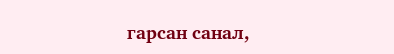гарсан санал,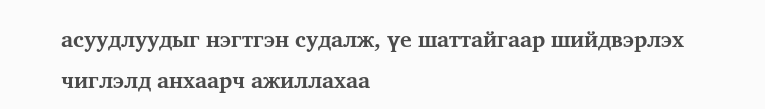асуудлуудыг нэгтгэн судалж, үе шаттайгаар шийдвэрлэх чиглэлд анхаарч ажиллахаа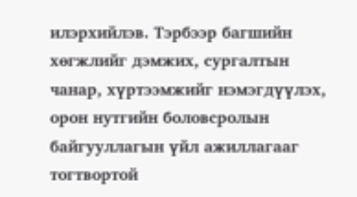илэрхийлэв. Тэрбээр багшийн хөгжлийг дэмжих, сургалтын чанар, хүртээмжийг нэмэгдүүлэх, орон нутгийн боловсролын байгууллагын үйл ажиллагааг тогтвортой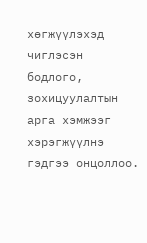хөгжүүлэхэд чиглэсэн бодлого, зохицуулалтын арга хэмжээг хэрэгжүүлнэ гэдгээ онцоллоо.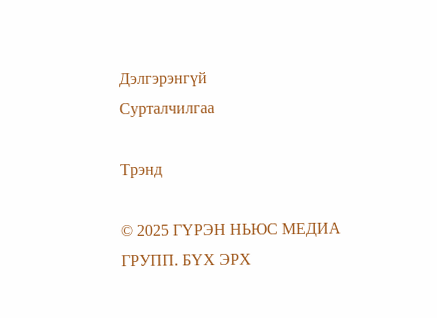Дэлгэрэнгүй
Сурталчилгаа

Трэнд

© 2025 ГҮРЭН НЬЮС МЕДИА ГРУПП. БҮХ ЭРХ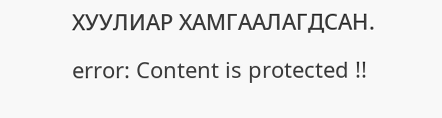ХУУЛИАР ХАМГААЛАГДСАН.

error: Content is protected !!